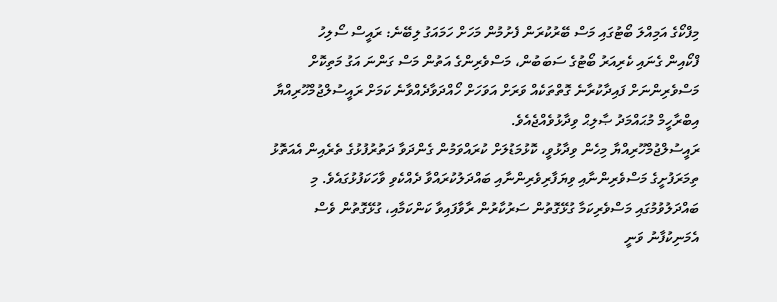މިފްކޯގެ އަމިއްލަ ބޯޓުގައި މަސް ބޭރުކުރަން ފެށުމުން މަހަށް ހަމައަގު ލިބޭނެ: ރައީސް ސޯލިހު
ފްކޯއިން ގެނައި ކެރިއަރު ބޯޓުގެ ސަބަބުން، މަސްވެރިންގެ އަތުން މަސް ގަންނަ އަގު މަތިކޮށް މަސްވެރިންނަށް ފައިދާކުރާނެ ގޮތްތަކެއް ވަރަށް އަވަހަށް ހޯއްދަވާދެއްވާނެ ކަމަށް ރައީސުލްޖުމްހޫރިއްޔާ އިބްރާހީމް މުޙައްމަދު ޞާލިޙް ވިދާޅުވެއްޖެއެވެ.
ރައީސުލްޖުމްހޫރިއްޔާ މިހެން ވިދާޅުވީ، ކޮޅުމަޑުލަށް ކުރައްވަމުން ގެންދަވާ ދަތުރުފުޅުގެ ތެރެއިން އެއަތޮޅު ތިމަރަފުށީގެ މަސްވެރިންނާއި ވިޔަފާރިވެރިންނާއި ބައްދަލުކުރައްވާ ދެއްކެވި ވާހަކަފުޅުގައެވެ. މި ބައްދަލުވުމުގައި މަސްވެރިކަމާ ގުޅޭގޮތުން ސަރުކާރުން ރާވާފައިވާ ކަންކަމާއި، ގުޅޭގޮތުން ވެސް އެމަނިކުފާނު ވަނީ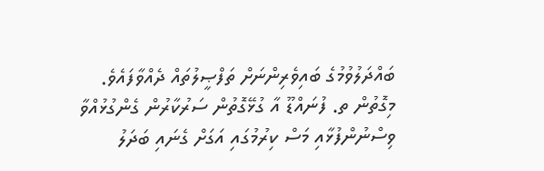ބައްދަލުވުމުގެ ބައިވެރިންނަށް ތަފްޞީލުތައް ދެއްވާފައެވެ. މިގޮތުން ތ. ފުނައްޑޫ އާ ގުޅޭގޮތުން ސަރުކާރުން ގެންގުޅުއްވާ ވިސްނުންފުޅާއި މަސް ކިރުމުގައި އަގަށް ގެނައި ބަދަލު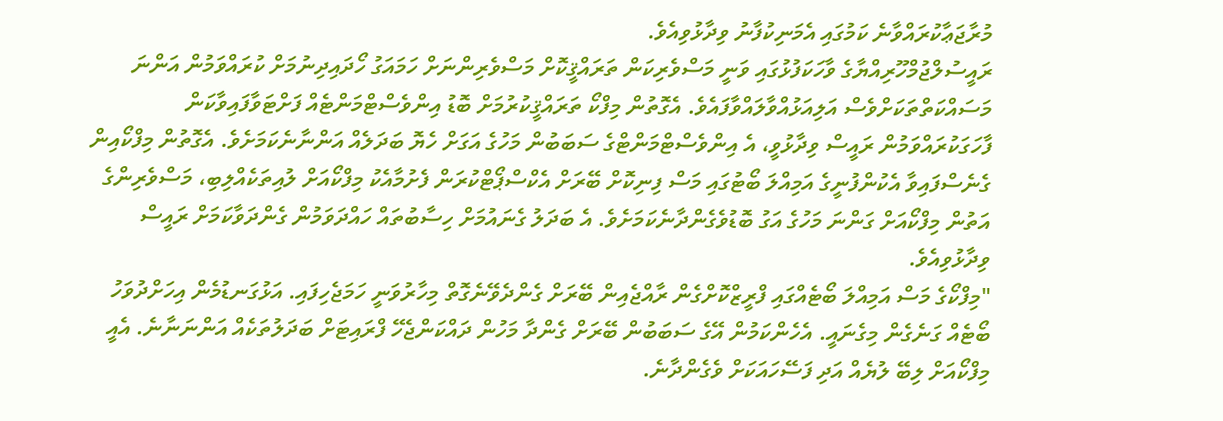މުރާޖަޢާކުރައްވާނެ ކަމުގައި އެމަނިކުފާނު ވިދާޅުވިއެވެ.
ރައީސުލްޖުމްހޫރިއްޔާގެ ވާހަކަފުޅުގައި ވަނީ މަސްވެރިކަން ތަރައްޤީކޮށް މަސްވެރިންނަށް ހަމައަގު ހޯދައިދިނުމަށް ކުރައްވަމުން އަންނަ މަސައްކަތްތަކަށްވެސް އަލިއަޅުއްވާލައްވާފައެވެ. އެގޮތުން މިފްކޯ ތަރައްޤީކުރުމަށް ބޮޑު އިންވެސްޓްމަންޓެއް ފަށްޓަވާފައިވާކަން ފާހަގަކުރައްވަމުން ރައީސް ވިދާޅުވީ، އެ އިންވެސްޓްމަންޓްގެ ސަބަބުން މަހުގެ އަގަށް ހެޔޮ ބަދަލެއް އަންނާނެކަމަށެވެ. އެގޮތުން މިފްކޯއިން ގެނެސްފައިވާ އެކުންފުނީގެ އަމިއްލަ ބޯޓުގައި މަސް ފިނިކޮށް ބޭރަށް އެކްސްޕޯޓްކުރަން ފެށުމާއެކު މިފްކޯއަށް ލުއިތަކެއްލިބި، މަސްވެރިންގެ އަތުން މިފްކޯއަށް ގަންނަ މަހުގެ އަގު ބޮޑުވެގެންދާނެކަމަށެވެ. އެ ބަދަލު ގެނައުމަށް ހިސާބުތައް ހައްދަވަމުން ގެންދަވާކަމަށް ރައީސް ވިދާޅުވިއެވެ.
"މިފްކޯގެ މަސް އަމިއްލަ ބޯޓެއްގައި ފްރީޒްކޮށްގެން ރާއްޖެއިން ބޭރަށް ގެންދެވޭނެގޮތް މިހާރުވަނީ ހަމަޖެހިފައި. އަޅުގަނޑުމެން އިހަށްދުވަހު ބޯޓެއް ގަނެގެން މިގެނައީ. އެހެންކަމުން އޭގެ ސަބަބުން ބޭރަށް ގެންދާ މަހުން ދައްކަންޖެހޭ ފްރައިޓަށް ބަދަލުތަކެއް އަންނަނާނެ. އެއީ މިފްކޯއަށް ލިބޭ ލުޔެއް އަދި ފަސޭހައަކަށް ވެގެންދާނެ.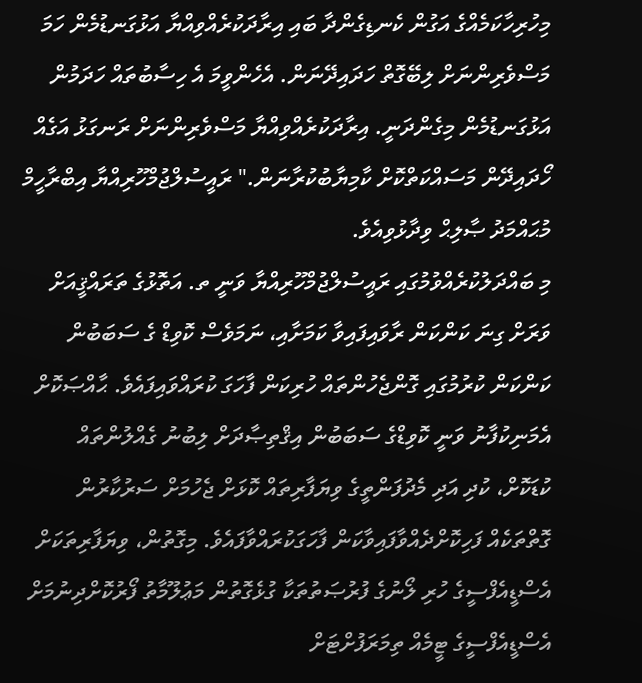މިހުރިހާކަމެއްގެ އަގުން ކެނޑިގެންދާ ބައި އިރާދަކުރެއްވިއްޔާ އަޅުގަނޑުމެން ހަމަ މަސްވެރިންނަށް ލިބޭގޮތް ހަދައިދޭނަން. އެހެންވީމަ އެ ހިސާބުތައް ހަދަމުން އަޅުގަނޑުމެން މިގެންދަނީ. އިރާދަކުރެއްވިއްޔާ މަސްވެރިންނަށް ރަނގަޅު އަގެއް ހޯދައިދޭން މަސައްކަތްކޮށް ކާމިޔާބުކުރާނަން." ރައީސުލްޖުމްހޫރިއްޔާ އިބްރާހީމް މުޙައްމަދު ޞާލިޙް ވިދާޅުވިއެވެ.
މި ބައްދަލުކުރެއްވުމުގައި ރައީސުލްޖުމްހޫރިއްޔާ ވަނީ ތ. އަތޮޅުގެ ތަރައްޤީއަށް ވަރަށް ގިނަ ކަންކަން ރާވައިފައިވާ ކަމަށާއި، ނަމަވެސް ކޮވިޑް ގެ ސަބަބުން ކަންކަން ކުރުމުގައި ގޮންޖެހުންތައް ހުރިކަން ފާހަގަ ކުރައްވައިފައެވެ. ޙާއްޞަކޮށް އެމަނިކުފާނު ވަނީ ކޮވިޑްގެ ސަބަބުން އިޤްތިޞާދަށް ލިބުނު ގެއްލުންތައް ކުޑަކޮށް، ކުދި އަދި މެދުފަންތީގެ ވިޔަފާރިތައް ކޮޅަށް ޖެހުމަށް ސަރުކާރުން ގޮތްތަކެއް ފަހިކޮށްދެއްވާފައިވާކަން ފާހަގަކުރައްވާފައެވެ. މިގޮތުން، ވިޔަފާރިތަކަށް އެސްޑީއެފްސީގެ ހުރި ލޯނުގެ ފުރުޞަތުތަކާ ގުޅެގޮތުން މަޢުލޫމާތު ފޯރުކޮށްދިނުމަށް އެސްޑީއެފްސީގެ ޓީމެއް ތިމަރަފުށްޓަށް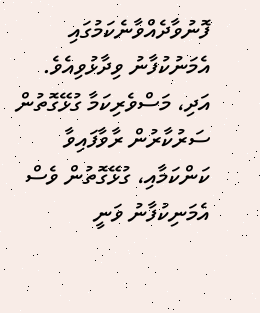ފޮނުވާދެއްވާނެކަމުގައި އެމަނުކުފާނު ވިދާޅުވިއެވެ. އަދި، މަސްވެރިކަމާ ގުޅޭގޮތުން ސަރުކާރުން ރާވާފައިވާ ކަންކަމާއި، ގުޅޭގޮތުން ވެސް އެމަނިކުފާނު ވަނީ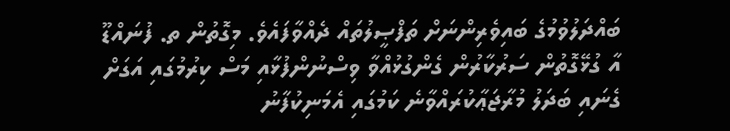ބައްދަލުވުމުގެ ބައިވެރިންނަށް ތަފްޞީލުތައް ދެއްވާފައެވެ. މިގޮތުން ތ. ފުނައްޑޫ އާ ގުޅޭގޮތުން ސަރުކާރުން ގެންގުޅުއްވާ ވިސްނުންފުޅާއި މަސް ކިރުމުގައި އަގަށް ގެނައި ބަދަލު މުރާޖަޢާކުރައްވާނެ ކަމުގައި އެމަނިކުފާނު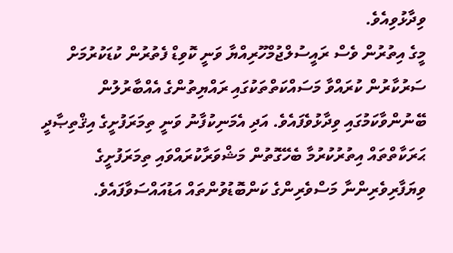ވިދާޅުވިއެވެ.
މީގެ އިތުރުން ވެސް ރައީސުލްޖުމްހޫރިއްޔާ ވަނީ ކޮވިޑް ފެތުރުން ކުޑަކުރުމަށް ސަރުކާރުން ކުރައްވާ މަސައްކަތްތަކުގައި ރައްޔިތުންގެ އެއްބާރުލުން ބޭނުންވާކަމުގައި ވިދާޅުވެފައެވެ. އަދި އެމަނިކުފާނު ވަނީ ތިމަރަފުށީގެ އިޤްތިޞާދީ ޙަރަކާތްތައް އިތުރުކުރުމާ ބެހޭގޮތުން މަޝްވަރާކުރައްވައި ތިމަރަފުށީގެ ވިޔަފާރިވެރިންނާ މަސްވެރިންގެ ކަންބޮޑުވުންތައް އަޑުއައްސަވާފައެވެ.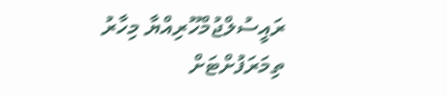ރައީސުލްޖުމްހޫރިއްޔާ މިހާރު ތިމަރަފުށްޓަށް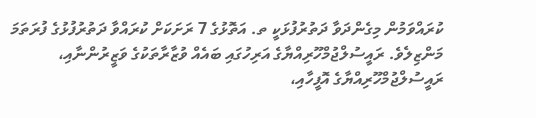ކުރައްވަމުން މިގެންދަވާ ދަތުރުފުޅަކީ ތ. އަތޮޅުގެ 7 ރަށަކަށް ކުރައްވާ ދަތުރުފުޅުގެ ފުރަތަމަ މަންޒިލެވެ. ރައީސުލްޖުމްހޫރިއްޔާގެ އަރިހުގައި ބައެއް ވުޒާރާތަކުގެ ވަޒީރުންނާއި، ރައީސުލްޖުމްހޫރިއްޔާގެ އޮފީހާއި،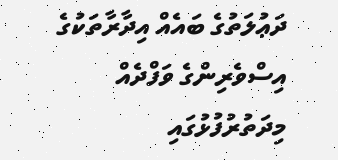ދަޢުލަތުގެ ބައެއް އިދާރާތަކުގެ އިސްވެރިންގެ ވަފްދެއް މިދަތުރުފުޅުގައި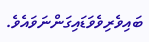ބައިވެރިވެވަޑައިގަންނަވައެވެ.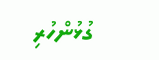ގުޅުންހުރި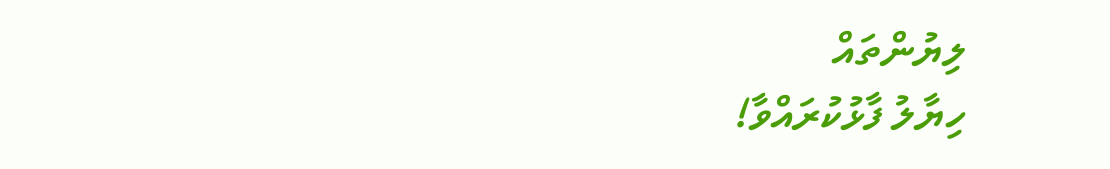ލިޔުންތައް
ހިޔާލު ފާޅުކުރައްވާ!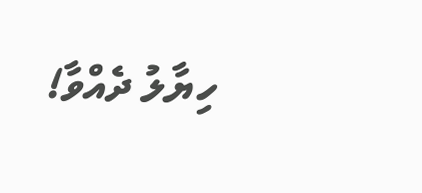ހިޔާލު ދެއްވާ!